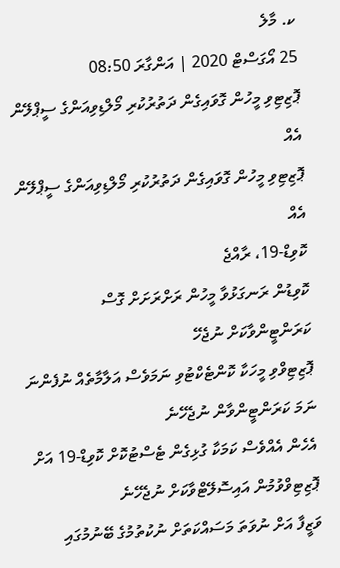ކ. މާލެ
25 އޯގަސްޓް 2020 | އަންގާރަ 08:50
ޕޮޒިޓިވި މީހުން ގޮވައިގެން ދަތުރުކުރި މޯލްޑިވިއަންގެ ސީޕްލޭން އެއް
ޕޮޒިޓިވި މީހުން ގޮވައިގެން ދަތުރުކުރި މޯލްޑިވިއަންގެ ސީޕްލޭން އެއް
ކޮވިޑް-19، ރާއްޖެ
ކޮވިޑުން ރަނގަޅުވާ މީހުން ރަށްރަށަށް ގޮސް ކަރަންޓީންވާކަށް ނުޖެހޭ
ޕޮޒިޓިވްވި މީހަކާ ކޮންޓެކްޓުވި ނަމަވެސް އަލާމާތެއް ނުފެންނަ ނަމަ ކަރަންޓީންވާން ނުޖެހޭނެ
އެހެން އެއްވެސް ކަމަކާ ގުޅިގެން ޓެސްޓުކޮށް ކޮވިޑް-19 އަށް ޕޮޒިޓިވްވުމުން އައިސޮލޭޓްވާކަށް ނުޖެހޭނެ
ވަޒީފާ އަށް ނުވަތަ މަސައްކަތަށް ނުކުތުމުގެ ބޭނުމުގައި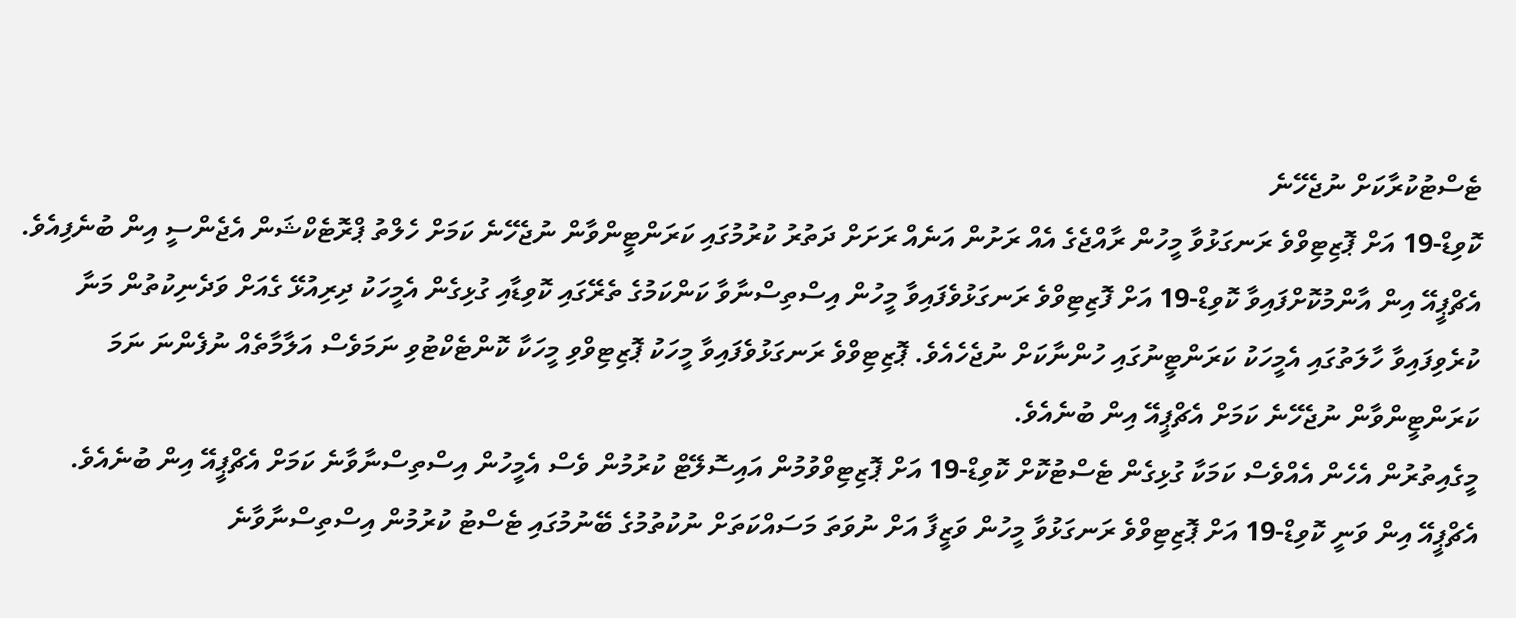ޓެސްޓުކުރާކަށް ނުޖެހޭނެ
ކޮވިޑް-19 އަށް ޕޮޒިޓިވްވެ ރަނގަޅުވާ މީހުން ރާއްޖެގެ އެއް ރަށުން އަނެއް ރަށަށް ދަތުރު ކުރުމުގައި ކަރަންޓީންވާން ނުޖެހޭނެ ކަމަށް ހެލްތު ޕްރޮޓެކްޝަން އެޖެންސީ އިން ބުނެފިއެވެ.
އެޗްޕީއޭ އިން އާންމުކޮށްފައިވާ ކޮވިޑް-19 އަށް ފޮޒިޓިވްވެ ރަނގަޅުވެފައިވާ މީހުން އިސްތިސްނާވާ ކަންކަމުގެ ތެރޭގައި ކޮވިޑާއި ގުޅިގެން އެމީހަކު ދިރިއުޅޭ ގެއަށް ވަދެނިކުތުން މަނާ ކުރެވިފައިވާ ހާލަތުގައި އެމީހަކު ކަރަންޓީނުގައި ހުންނާކަށް ނުޖެހެއެވެ. ޕޮޒިޓިވްވެ ރަނގަޅުވެފައިވާ މީހަކު ޕޮޒިޓިވްވި މީހަކާ ކޮންޓެކްޓުވި ނަމަވެސް އަލާމާތެއް ނުފެންނަ ނަމަ ކަރަންޓީންވާން ނުޖެހޭނެ ކަމަށް އެޗްޕީއޭ އިން ބުނެއެވެ.
މީގެއިތުރުން އެހެން އެއްވެސް ކަމަކާ ގުޅިގެން ޓެސްޓުކޮށް ކޮވިޑް-19 އަށް ޕޮޒިޓިވްވުމުން އައިސޮލޭޓް ކުރުމުން ވެސް އެމީހުން އިސްތިސްނާވާނެ ކަމަށް އެޗްޕީއޭ އިން ބުނެއެވެ.
އެޗްޕީއޭ އިން ވަނީ ކޮވިޑް-19 އަށް ޕޮޒިޓިވްވެ ރަނގަޅުވާ މީހުން ވަޒީފާ އަށް ނުވަތަ މަސައްކަތަށް ނުކުތުމުގެ ބޭނުމުގައި ޓެސްޓު ކުރުމުން އިސްތިސްނާވާނެ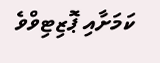ކަމަށާއި ޕޮޒިޓިވްވެ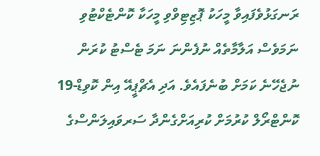ރަނގަޅުވެފައިވާ މީހަކު ޕޮޒިޓިވްވި މީހަކާ ކޮންޓެކްޓުވި ނަމަވެސް އަލާމާތެއް ނުފެންނަ ނަމަ ޓެސްޓު ކުރަން ނުޖެހޭނެ ކަމަށް ބުނެފައެވެ. އަދި އެޗްޕީއޭ އިން ކޮވިޑް-19 ކޮންޓްރޯލް ކުރުމަށް ކުރިއަށްގެންދާ ސަރވައިލަންސްގެ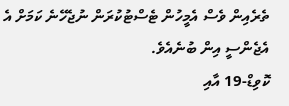ތެރެއިން ވެސް އެމީހުން ޓެސްޓުކުރަން ނުޖެހޭނެ ކަމަށް އެ އެޖެންސީ އިން ބުނެއެވެ.
ކޮވިޑް-19 އާއި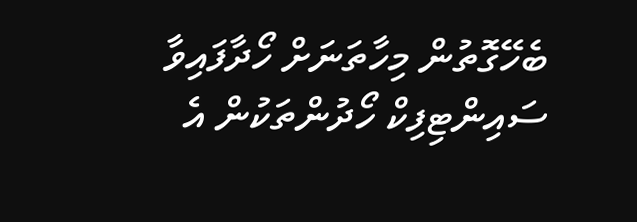ބެހޭގޮތުން މިހާތަނަށް ހޯދާފައިވާ ސައިންޓިފިކް ހޯދުންތަކުން އެ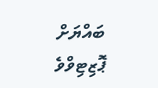ބައްޔަށް ޕޮޒިޓިވްވެ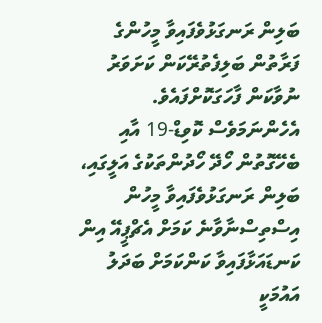ބަލިން ރަނގަޅުވެފައިވާ މީހުންގެ ފަރާތުން ބަލިފެތުރޭކަން ކަށަވަރު ނުވާކަން ފާހަގަކޮށްފައެވެ. އެހެންނަމަވެސް ކޮވިޑް-19 އާއި ބެހޭގޮތުން ހޯދޭ ހޯދުންތަކުގެ އަލީގައި، ބަލިން ރަނގަޅުވެފައިވާ މީހުން އިސްތިސްނާވާނެ ކަމަށް އެޗްޕީއޭ އިން ކަނޑައަޅާފައިވާ ކަންކަމަށް ބަދަލު އައުމަކީ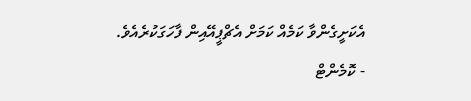އެކަށީގެންވާ ކަމެއް ކަމަށް އެޗްޕީއޭއިން ފާހަގަކުރެއެވެ.
- ކޮމެންޓް